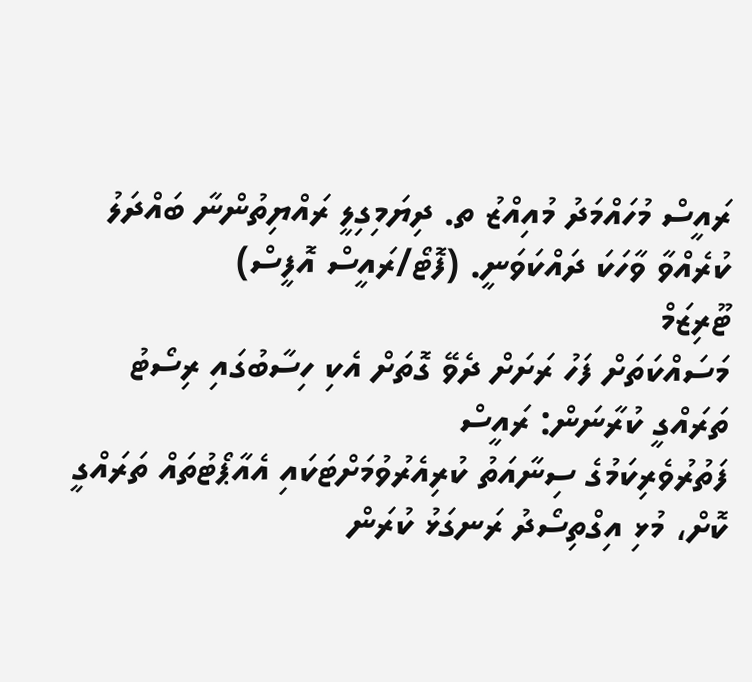ރައީސް މުހައްމަދު މުއިއްޒު ތ. ދިޔަމިގިލީ ރައްޔިތުންނާ ބައްދަލު ކުރެއްވާ ވާހަކަ ދައްކަވަނީ. (ފޮޓޯ/ރައީސް އޮފީސް)
ޓޫރިޒަމް
މަސައްކަތަށް ފަހު ރަށަށް ދެވޭ ގޮތަށް އެކި ހިސާބުގައި ރިސޯޓު ތަރައްގީ ކުރާނަން: ރައީސް
ފަތުރުވެރިކަމުގެ ސިނާއަތު ކުރިއެރުވުމަށްޓަކައި އެއާޕޯޓުތައް ތަރައްގީ ކޮށް، މުޅި އިގްތިސޯދު ރަނގަޅު ކުރަން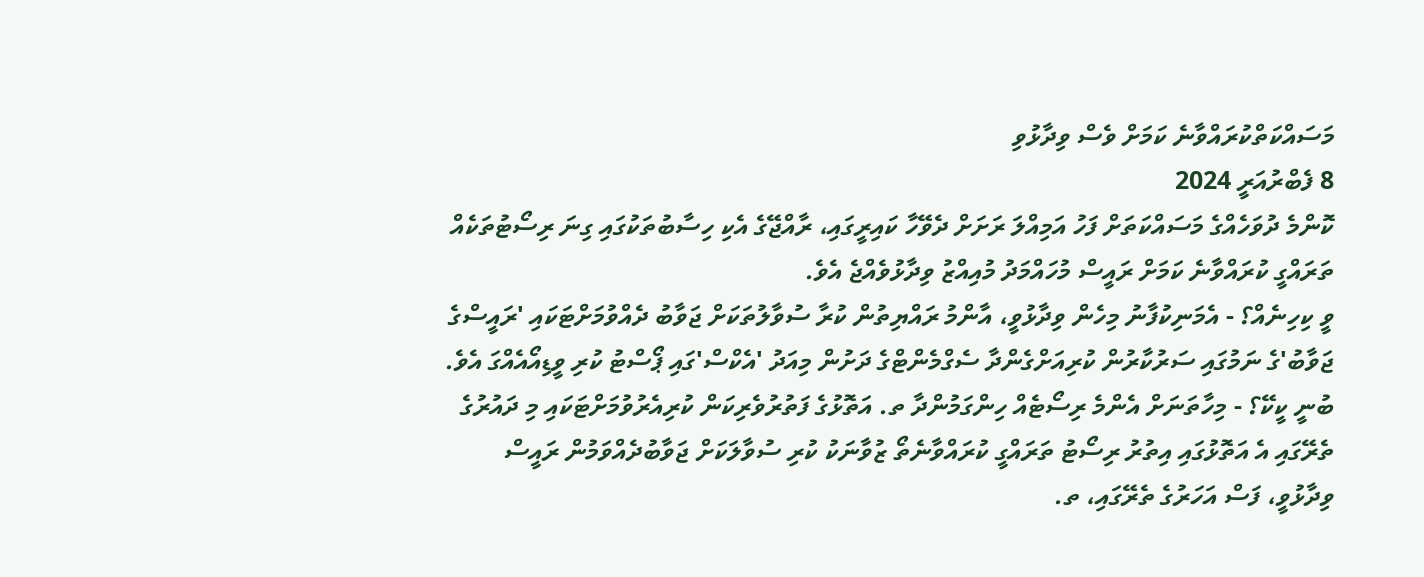މަސައްކަތްކުރައްވާނެ ކަމަށް ވެސް ވިދާޅުވި
8 ފެބްރުއަރީ 2024
ކޮންމެ ދުވަހެއްގެ މަސައްކަތަށް ފަހު އަމިއްލަ ރަށަށް ދެވޭހާ ކައިރީގައި، ރާއްޖޭގެ އެކި ހިސާބުތަކުގައި ގިނަ ރިސޯޓުތަކެއް ތަރައްގީ ކުރައްވާނެ ކަމަށް ރައީސް މުހައްމަދު މުއިއްޒު ވިދާޅުވެއްޖެ އެވެ.
ވީ ކިހިނެއް؟ - އެމަނިކުފާނު މިހެން ވިދާޅުވީ، އާންމު ރައްޔިތުން ކުރާ ސުވާލުތަކަށް ޖަވާބު ދެއްވުމަށްޓަކައި 'ރައީސްގެ ޖަވާބު'ގެ ނަމުގައި ސަރުކާރުން ކުރިއަށްގެންދާ ސެގްމެންޓްގެ ދަށުން މިއަދު 'އެކްސް'ގައި ޕޯސްޓު ކުރި ވީޑިއޯއެއްގަ އެވެ.
ބުނީ ކީކޭ؟ - މިހާތަނަށް އެންމެ ރިސޯޓެއް ހިންގަމުންދާ ތ. އަތޮޅުގެ ފަތުރުވެރިކަން ކުރިއެރުވުމަށްޓަކައި މި ދައުރުގެ ތެރޭގައި އެ އަތޮޅުގައި އިތުރު ރިސޯޓު ތަރައްގީ ކުރައްވާނެތޯ ޒުވާނަކު ކުރި ސުވާލަކަށް ޖަވާބުދެއްވަމުން ރައީސް ވިދާޅުވީ، ފަސް އަހަރުގެ ތެރޭގައި، ތ.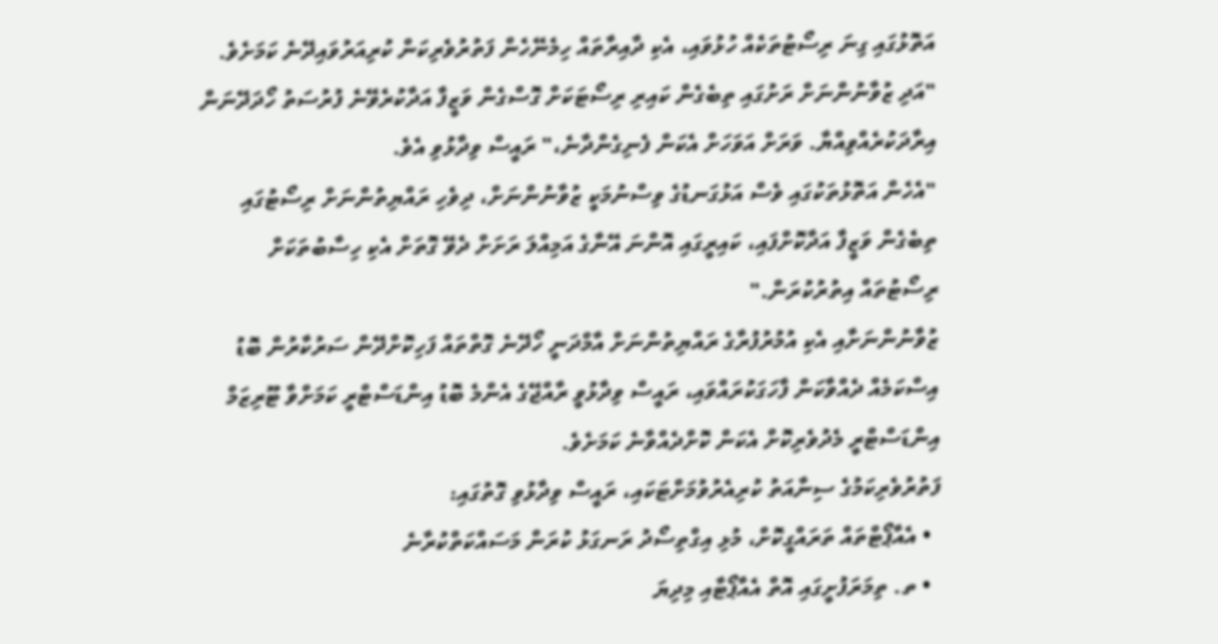އަތޮޅުގައި ގިނަ ރިސޯޓުތަކެއް ހުޅުވައި، އެކި ދާއިރާތައް ހިމެނޭހެން ފަތުރުވެރިކަން ކުރިއަރުވައިދޭނެ ކަމަށެވެ.
"އަދި ޒުވާނުންނަށް ރަށުގައި ތިބެގެން ކައިރި ރިސޯޓަކަށް ގޮސްގެން ވަޒީފާ އަދާކުރެވޭނެ ފުރުސަތު ހޯދަދޭނަން އިރާދަކުރެއްވިއްޔާ. ވަރަށް އަވަހަށް އެކަން ފެނިގެންދާނެ،" ރައީސް ވިދާޅުވި އެވެ.
"އެހެން އަތޮޅުތަކުގައި ވެސް އަޅުގަނޑުގެ ވިސްނުމަކީ ޒުވާނުންނަށް، ދިވެހި ރައްޔިތުންނަށް ރިސޯޓުގައި ތިބެގެން ވަޒީފާ އަދާކޮށްފައި، ކައިރީގައި އޮންނަ އޭނާގެ އަމިއްލަ ރަށަށް ދެވޭ ގޮތަށް އެކި ހިސާބުތަކަށް ރިސޯޓުތައް އިތުރުކުރަން."
ޒުވާނުންނަށާއި އެކި އުމުރުފުރާގެ ރައްޔިތުންނަށް އާމްދަނީ ހޯދޭނެ ގޮތްތައް ފަހިކޮށްދޭން ސަރުކާރުން ބޮޑު އިސްކަމެއް ދެއްވާކަން ފާހަގަކުރައްވައި، ރައީސް ވިދާޅުވީ ރާއްޖޭގެ އެންމެ ބޮޑު އިންޑަސްޓްރީ ކަމަށްވާ ޓޫރިޒަމް އިންޑަސްޓްރީ މެދުވެރިކޮށް އެކަން ކޮށްދެއްވާނެ ކަމަށެވެ.
ފަތުރުވެރިކަމުގެ ސިނާއަތު ކުރިއެރުވުމަށްޓަކައި، ރައީސް ވިދާޅުވި ގޮތުގައި:
  • އެއާޕޯޓްތައް ތަރައްގީކޮށް، މުޅި އިގްތިސޯދު ރަނގަޅު ކުރަން މަސައްކަތްކުރާނެ
  • ތ. ތިމަރަފުށީގައި އޮތް އެއާޕޯޓާއި މިދިޔަ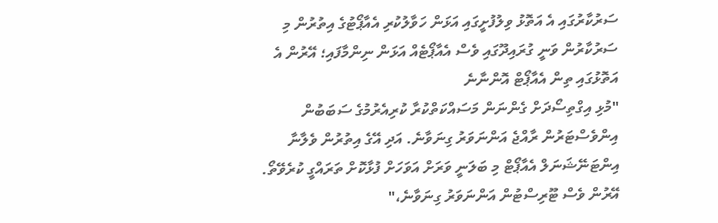ސަރުކާރުގައި އެ އަތޮޅު ވިލުފުށީގައި އަޅަން ހަވާލުކުރި އެއާޕޯޓުގެ އިތުރުން މި ސަރުކާރުން ވަނީ ގުރައިދޫގައި ވެސް އެއާޕޯޓެއް އަޅަން ނިންމާފައި؛ އޭރުން އެ އަތޮޅުގައި ތިން އެއާޕޯޓް އޮންނާނެ
"މުޅި އިގްތިސޯދަށް ގެންނަން މަސައްކަތްކުރާ ކުރިއެރުމުގެ ސަބަބުން އިންވެސްޓަރުން ރާއްޖެ އަންނަވަރު ގިނަވާނެ. އަދި އޭގެ އިތުރުން ވެލާނާ އިންޓަނޭޝަނަލް އެއާޕޯޓް މި ބަލަނީ ވަރަށް އަވަހަށް ފުޅާކޮށް ތަރައްގީ ކުރެވޭތޯ. އޭރުން ވެސް ޓޫރިސްޓުން އަންނަވަރު ގިނަވާނެ،"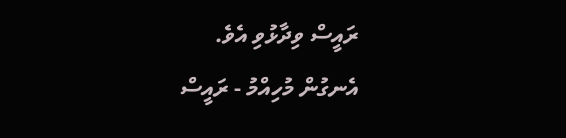ރައީސް ވިދާޅުވި އެވެ.
އެނގުން މުހިއްމު - ރައީސް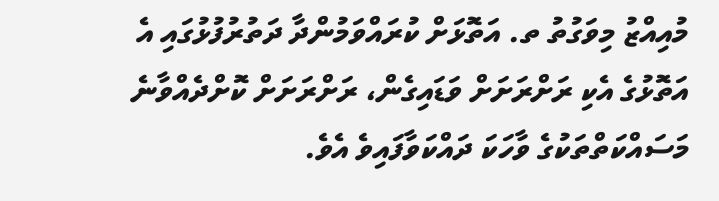މުއިއްޒު މިވަގުތު ތ. އަތޮޅަށް ކުރައްވަމުންދާ ދަތުރުފުޅުގައި އެ އަތޮޅުގެ އެކި ރަށްރަށަށް ވަޑައިގެން، ރަށްރަށަށް ކޮށްދެއްވާނެ މަސައްކަތްތަކުގެ ވާހަކަ ދައްކަވާފައިވެ އެވެ.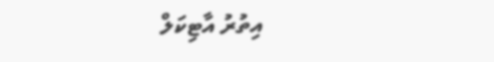އިތުރު އާޓިކަލް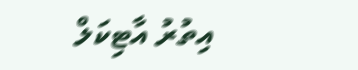އިތުރު އާޓިކަލް